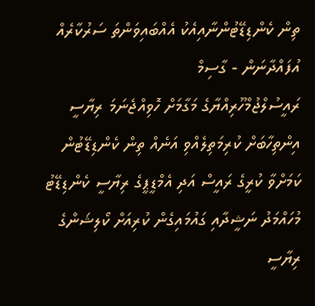ތިން ކެންޑިޑޭޓުންނާއިއެކު އެއްބައިވަންތަ ސަރުކާރެއް އުފައްދާނަން - ގާސިމް
ރައީސުލްޖުމްހޫރިއްޔާގެ މަގާމަށް ހޮވިއްޖެނަމަ ރިޔާސީ އިންތިހާބަށް ކުރިމަތިލެއްވި އަނެއް ތިން ކެންޑިޑޭޓުން ކަމަށްވާ ކުރީގެ ރައީސް އަދި އެމްޑީޕީގެ ރިޔާސީ ކެންޑިޑޭޓު މުހައްމަދު ނަޝީދާއި ގައުމައިގެން ކުރިއަށް ކޯލިޝަންގެ ރިޔާސީ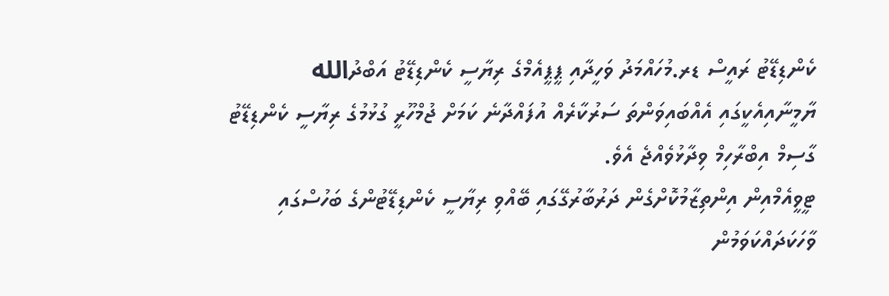ކެންޑިޑޭޓު ރައީސް ޑރ.މުހައްމަދު ވަހީދާއި ޕީޕީއެމްގެ ރިޔާސީ ކެންޑިޑޭޓު އަބްދުالله ޔާމީނާއިއެކީގައި އެއްބައިވަންތަ ސަރުކާރެއް އުފައްދާނެ ކަމަށް ޖުމްހޫރީ ގުޅުމުގެ ރިޔާސީ ކެންޑިޑޭޓު ގާސިމް އިބްރާހިމް ވިދާޅުވެއްޖެ އެވެ.
ޓީވީއެމްއިން އިންތިޒާމުކޮށްގެން ދަރުބާރުގޭގައި ބޭއްވި ރިޔާސީ ކެންޑިޑޭޓުންގެ ބަހުސްގައި ވާހަކަދައްކަވަމުން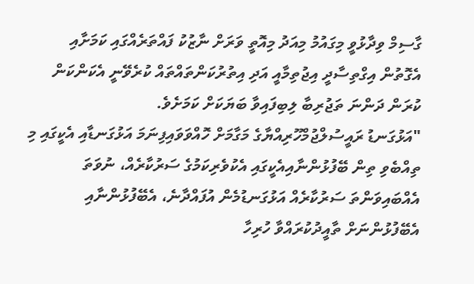ގާސިމް ވިދާޅުވީ މިގައުމު މިއަދު މިއޮތީ ވަރަށް ނާޒުކު ފައްތަރެއްގައި ކަމަށާއި އެގޮތުން އިގްތިސާދީ އިޖުތިމާއީ އަދި އިތުރުކަންތައްތައް ކުރެވޭނީ އެކަންކަން ކުރަން ދަންނަ ތަޖުރިބާ ލިބިފައިވާ ބަޔަކަށް ކަމަށެވެ.
"އަޅުގަނޑު ރައީސުލްޖުމްހޫރިއްޔާގެ މަގާމަށް ހޮއްވަވައިފިނަމަ އަޅުގަނޑާއި އެކީގައި މި ތިއްބެވި ތިން ބޭފުޅުންނާއިއެކީގައި އެކުވެރިކަމުގެ ސަރުކާރެއް، ނުވަތަ އެއްބައިވަންތަ ސަރުކާރެއް އަޅުގަނޑުމެން އުފައްދާނެ، އެބޭފުޅުންނާއި އެބޭފުޅުންނަށް ތާއީދުކުރައްވާ ހުރިހާ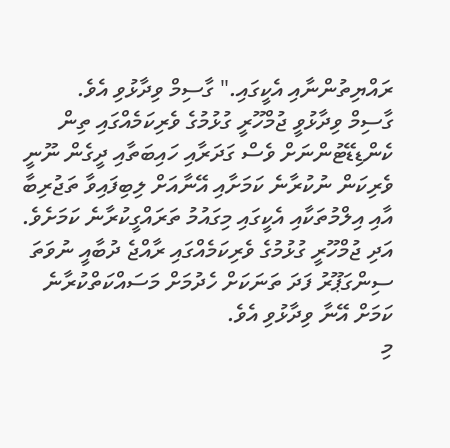ރައްޔިތުންނާއި އެކީގައި." ގާސިމް ވިދާޅުވި އެވެ.
ގާސިމް ވިދާޅުވީ ޖުމްހޫރީ ގުޅުމުގެ ވެރިކަމެއްގައި ތިން ކެންޑިޑޭޓުންނަށް ވެސް ގަދަރާއި ހައިބަތާއި ދީގެން ނޫނީ ވެރިކަން ނުކުރާނެ ކަމަށާއި އޭނާއަށް ލިބިފައިވާ ތަޖުރިބާ އާއި އިލްމުތަކާއި އެކީގައި މިގައުމު ތަރައްގީކުރާނެ ކަމަށެވެ. އަދި ޖުމްހޫރީ ގުޅުމުގެ ވެރިކަމެއްގައި ރާއްޖެ ދުބާއީ ނުވަތަ ސިންގަޕޫރު ފަދަ ތަނަކަށް ހެދުމަށް މަސައްކަތްކުރާނެ ކަމަށް އޭނާ ވިދާޅުވި އެވެ.
މި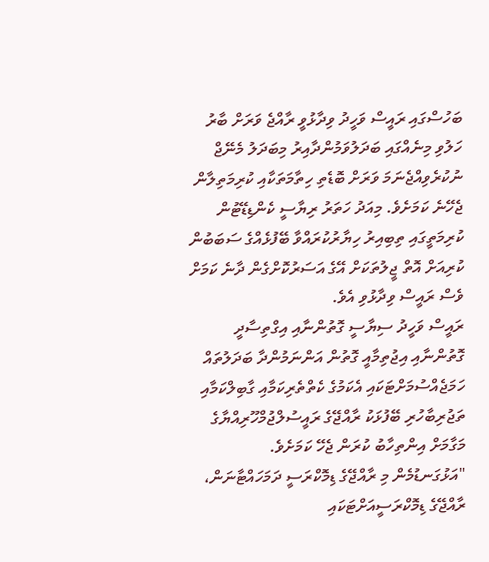ބަހުސްގައި ރައީސް ވަހީދު ވިދާޅުވީ ރާއްޖެ ވަރަށް ބާރު ހަލުވި މިނެއްގައި ބަދަލުވަމުންދާއިރު މިބަދަލު މެނޭޖް ނުކުރެވިއްޖެނަމަ ވަރަށް ބޮޑެތި ހިތާމަތަކާއި ކުރިމަތިލާން ޖެހޭނެ ކަމަށެވެ. މިއަދު ހަތަރު ރިޔާސީ ކެންޑިޑޭޓުން ކުރިމަތީގައި ތިބިއިރު ހިޔާރުކުރައްވާ ބޭފުޅެއްގެ ސަބަބުން ކުރިއަށް އޮތް ޖީލުތަކަށް އޭގެ އަސަރުކޮށްގެން ދާނެ ކަމަށް ވެސް ރައީސް ވިދާޅުވި އެވެ.
ރައީސް ވަހީދު ސިޔާސީ ގޮތުންނާއި އިގްތިސާދީ ގޮތުންނާއި އިޖުތިމާއީ ގޮތުން އަންނަމުންދާ ބަދަލުތައް ހަމަޖެއްސުމަށްޓަކައި އެކަމުގެ ކެތްތެރިކަމާއި ގާބިލްކަމާއި ތަޖުރިބާހުރި ބޭފުޅަކު ރާއްޖޭގެ ރައީސުލްޖުމްހޫރިއްޔާގެ މަގާމަށް އިންތިހާބު ކުރަން ޖެހޭ ކަމަށެވެ.
"އަޅުގަނޑުމެން މި ރާއްޖޭގެ ޑިމޮކްރަސީ ދަމަހައްޓާނަން، ރާއްޖޭގެ ޑިމޮކްރަސީއަށްޓަކައި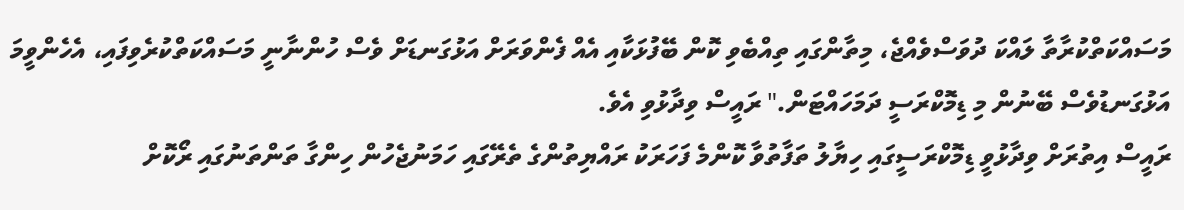މަސައްކަތްކުރާތާ ލައްކަ ދުވަސްވެއްޖެ، މިތާންގައި ތިއްބެވި ކޮން ބޭފުޅަކާއި އެއް ފެންވަރަށް އަޅުގަނޑަށް ވެސް ހުންނާނީ މަސައްކަތްކުރެވިފައި، އެހެންވީމަ އަޅުގަނޑުވެސް ބޭނުން މި ޑިމޮކްރަސީ ދަމަހައްޓަން." ރައީސް ވިދާޅުވި އެވެ.
ރައީސް އިތުރަށް ވިދާޅުވީ ޑިމޮކްރަސީގައި ހިޔާލު ތަފާތުވާ ކޮންމެ ފަހަރަކު ރައްޔިތުންގެ ތެރޭގައި ހަމަނުޖެހުން ހިންގާ ތަންތަނުގައި ރޯކޮށް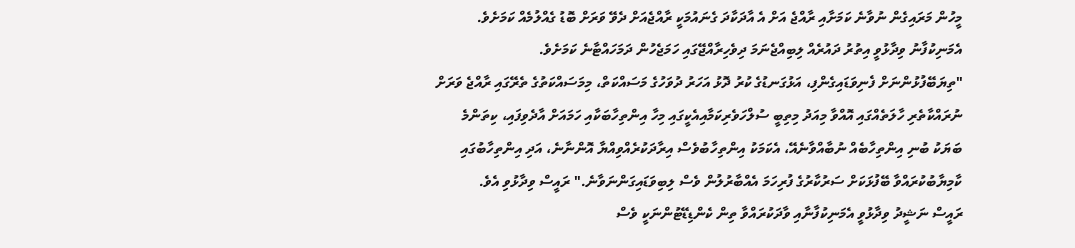މީހުން މަރައިގެން ނުވާނެ ކަމަށާއި ރާއްޖެ އަށް އެ އާދަކާދަ ގެނައުމަކީ ރާއްޖެއަށް ދެވޭ ވަރަށް ބޮޑު ގެއްލުމެއް ކަމަށެވެ. އެމަނިކުފާނު ވިދާޅުވީ އިތުރު ދައުރެއް ލިބިއްޖެނަމަ ދިވެހިރާއްޖޭގައި ހަމަޖެހުން ދަމަހައްޓާނެ ކަމަށެވެ.
"ތިޔަބޭފުޅުންނަށް ފެނިވަޑައިގެންފި، އަޅުގަނޑުގެ ކުރު ދޮޅު އަހަރު ދުވަހުގެ މަސައްކަތް، މިމަސައްކަތުގެ ތެރޭގައި ރާއްޖެ ވަރަށް ނުރައްކާތެރި ހާލަތެއްގައި އޮއްވާ މިއަދު މިތިބީ ސުލްހަވެރިކަމާއިއެކީގައި މިހާ އިންތިހާބަކާއި ހަމައަށް އާދެވިފައި، ކިތަންމެ ބަޔަކު ބުނި އިންތިހާބެއް ނުބާއްވާނެއޭ، އެކަމަކު އިންތިހާބުވެސް އިރާދަކުރެއްވިއްޔާ އޮންނާނެ، އަދި އިންތިހާބުގައި ކާމިޔާބުކުރައްވާ ބޭފުޅަކަށް ސަރުކާރުގެ ފުރިހަމަ އެއްބާރުލުން ވެސް ލިބިވަޑައިގަންނަވާނެ." ރައީސް ވިދާޅުވި އެވެ.
ރައީސް ނަޝީދު ވިދާޅުވީ އެމަނިކުފާނާއި ވާދަކުރައްވާ ތިން ކެންޑިޑޭޓުންނަކީ ވެސް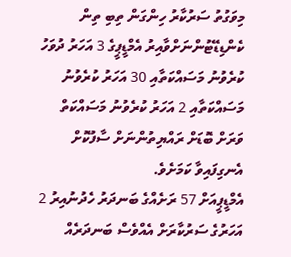މިވަގުތު ސަރުކާރު ހިންގަން ތިބި ތިން ކެންޑިޑޭޓުންނަށްވާއިރު އެމްޑީޕީގެ 3 އަހަރު ދުވަހު ކުރެވުނު މަސައްކަތާއި 30 އަހަރު ކުރެވުނު މަސައްކަތާއި 2 އަހަރު ކުރެވުނު މަސައްކަތް ވަރަށް ބޮޑަށް ރައްޔިތުންނަށް ސާފުކޮށް އެނގިފައިވާ ކަމަށެވެ.
އެމްޑީޕީއަށް 57 ރަށެއްގެ ބަނދަރު ހެދުނުއިރު 2 އަހަރުގެ ސަރުކާރަށް އެއްވެސް ބަނދަރެއް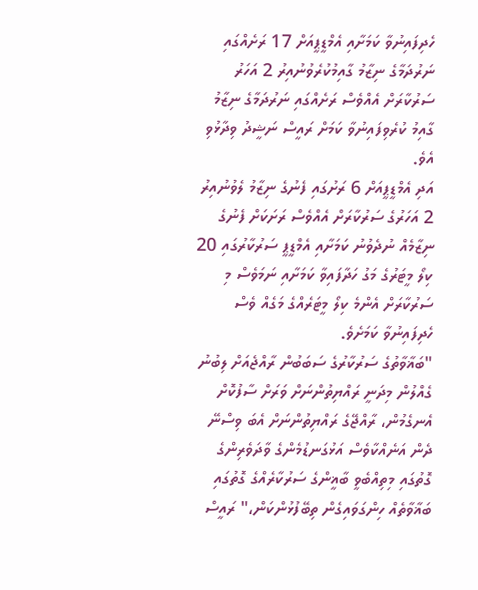ހެދިފައިނުވާ ކަމަށާއި އެމްޑީޕީއަށް 17 ރަށެއްގައި ނަރުދަމާގެ ނިޒާމު ގާއިމުކުރެވުނުއިރު 2 އަހަރު ސަރުކާރަށް އެއްވެސް ރަށެއްގައި ނަރުދަމާގެ ނިޒާމު ގާއިމު ކުރެވިފައިނުވާ ކަމަށް ރައީސް ނަޝީދު ވިދާޅުވި އެވެ.
އަދި އެމްޑީޕީއަށް 6 ރަށުގައި ފެނުގެ ނިޒާމު ލެވުނުއިރު 2 އަހަރުގެ ސަރުކާރަށް އެއްވެސް ރަށަކަށް ފެނުގެ ނިޒާމެއް ނުދެވުނު ކަމަށާއި އެމްޑީޕީ ސަރުކާރުގައި 20 ކިލޯ މީޓަރުގެ މަގު ހަދާފައިވާ ކަމަށާއި ނަމަވެސް މި ސަރުކާރަށް އެންމެ ކިލޯ މީޓަރެއްގެ މަގެއް ވެސް ހެދިފައިނުވާ ކަމަށެވެ.
"ބަޣާވާތުގެ ސަރުކާރުގެ ސަބަބުން ރާއްޖެއަށް ލިބުނު ގެއްލުން މިދަނީ ރައްޔިތުންނަށް ވަރަށް ސާފުކޮށް އެނގެމުން، ރާއްޖޭގެ ރައްޔިތުންނަށް އެބަ ވިސްނޭ ދެން އަނެއްކާވެސް އަޅުގަނޑުމެންގެ ވާދަވެރިންގެ ގޮތުގައި މިތިއްބެވީ ބާޣީންގެ ސަރުކާރެއްގެ ގޮތުގައި ބަޣާވާތެއް ހިންގަވައިގެން ތިބޭފުޅުންކަން،" ރައީސް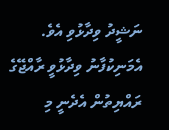ނަޝީދު ވިދާޅުވި އެވެ.
އެމަނިކުފާނު ވިދާޅުވީ ރާއްޖޭގެ ރައްޔިތުން އެދެނީ މި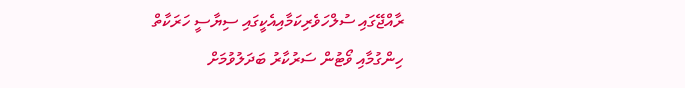ރާއްޖޭގައި ސުލްހަވެރިކަމާއިއެކީގައި ސިޔާސީ ހަރަކާތް ހިންގުމާއި ވޯޓުން ސަރުކާރު ބަދަލުވުމަށް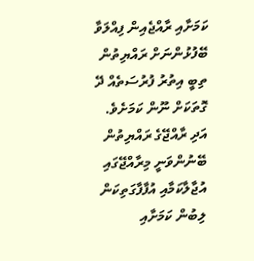ކަމަށާއި ރާއްޖެއިން ފިއްލަވާ ބޭފުޅުންނަށް ރައްޔިތުން ތިބީ އިތުރު ފުރުސަތެއް ދޭ ގޮތަކަށް ނޫން ކަމަށެވެ.
އަދި ރާއްޖޭގެ ރައްޔިތުން ބޭނުންވަނީ މިރާއްޖޭގައި އުޖާލާކަމާއި އުފާފާގަތިކަން ލިބުން ކަމަށާއި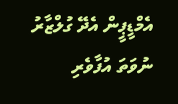އެމްޑީޕީން އެދޭ ގުލްޒާރު ނުވަތަ އުފާވެރި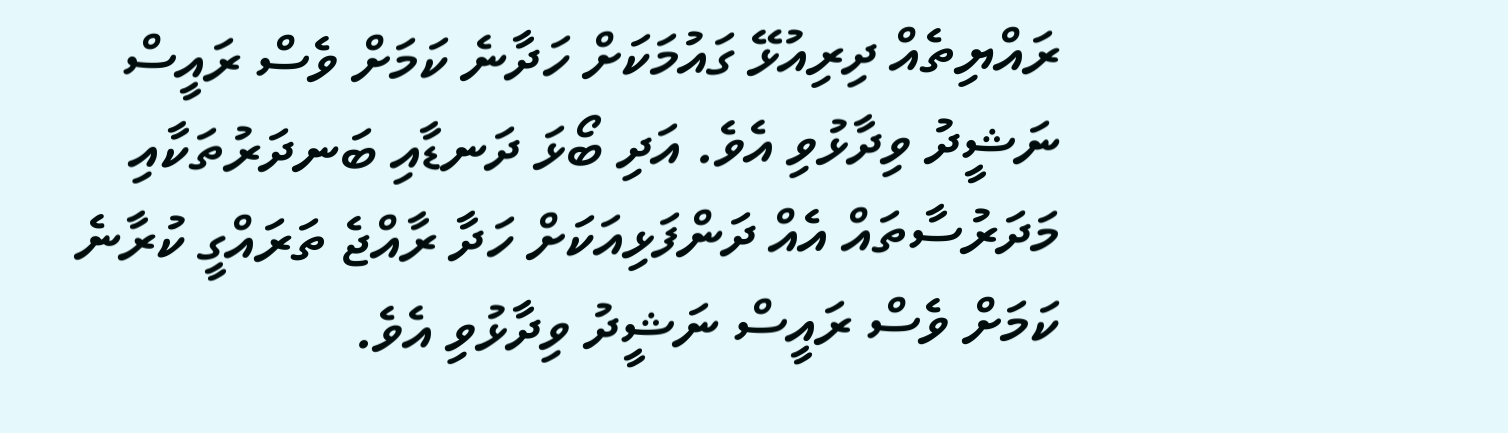ރައްޔިތެއް ދިރިއުޅޭ ގައުމަކަށް ހަދާނެ ކަމަށް ވެސް ރައީސް ނަޝީދު ވިދާޅުވި އެވެ. އަދި ބޯޅަ ދަނޑާއި ބަނދަރުތަކާއި މަދަރުސާތައް އެއް ދަންފަޅިއަކަށް ހަދާ ރާއްޖެ ތަރައްގީ ކުރާނެ ކަމަށް ވެސް ރައީސް ނަޝީދު ވިދާޅުވި އެވެ.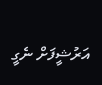އަރުޝީފަށް ނެގީ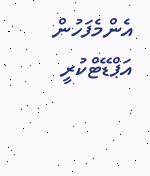އެންމެފަހުން އަޕްޑޭޓްކުރީ